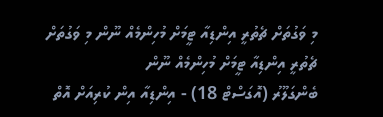މި ވަގުތަށް ޗެތުރީ އިންޑިއާ ޓީމަށް މުހިންމެއް ނޫން މި ވަގުތަށް ޗެތުރީ އިންޑިއާ ޓީމަށް މުހިންމެއް ނޫން
ބެންގަލޫރު (އޮގަސްޓް 18) - އިންޑިއާ އިން ކުރިއަށް އޮތް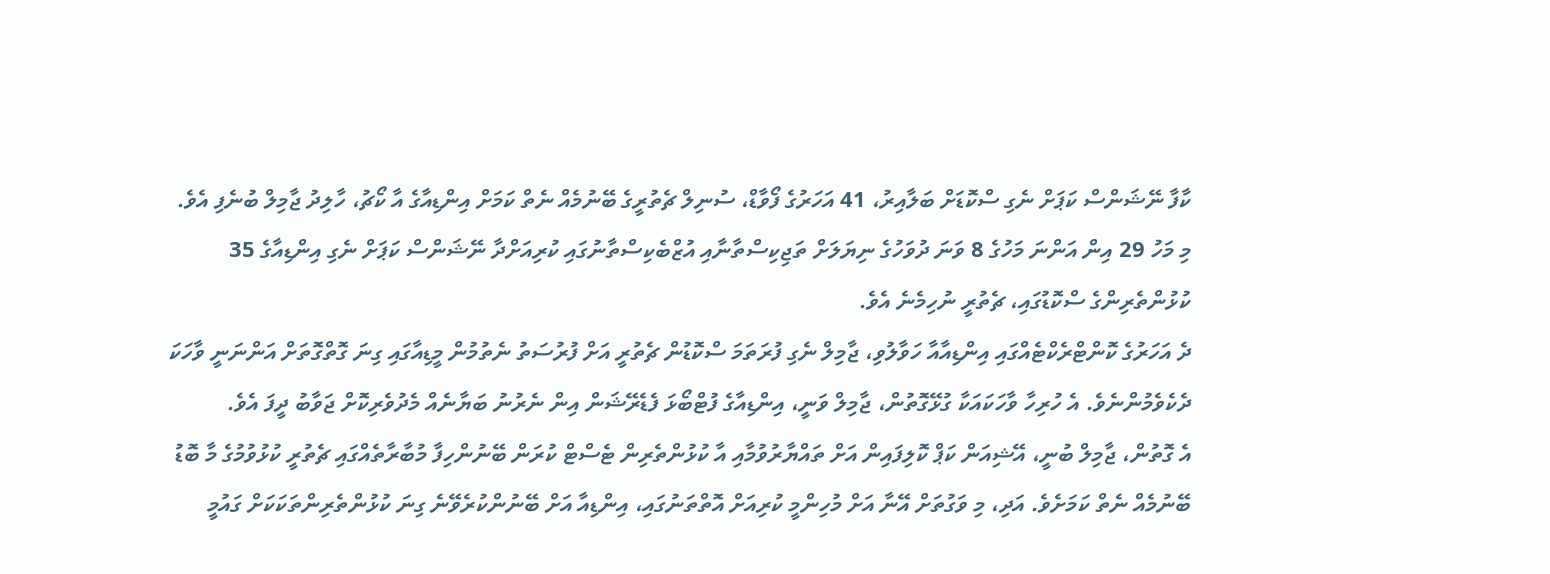ކާފާ ނޭޝަންސް ކަޕަށް ނެގި ސްކޮޑަށް ބަލާއިރު، 41 އަހަރުގެ ފޯވާޑް، ސުނިލް ޗެތުރީގެ ބޭނުމެއް ނެތް ކަމަށް އިންޑިއާގެ އާ ކޯޗު، ހާލިދު ޖާމިލް ބުނެފި އެވެ.
މި މަހު 29 އިން އަންނަ މަހުގެ 8 ވަނަ ދުވަހުގެ ނިޔަލަށް ތަޖިކިސްތާނާއި އުޒްބެކިސްތާނުގައި ކުރިއަށްދާ ނޭޝަންސް ކަޕަށް ނެގި އިންޑިއާގެ 35 ކުޅުންތެރިންގެ ސްކޮޑުގައި، ޗެތުރީ ނުހިމެނެ އެވެ.
ދެ އަހަރުގެ ކޮންޓްރެކްޓެއްގައި އިންޑިއާއާ ހަވާލުވި، ޖާމިލް ނެގި ފުރަތަމަ ސްކޮޑުން ޗެތުރީ އަށް ފުރުސަތު ނެތުމުން މީޑިއާގައި ގިނަ ގޮތްގޮތަށް އަންނަނީ ވާހަކަ ދެކެވެމުންނެވެ. އެ ހުރިހާ ވާހަކައަކާ ގުޅޭގޮތުން، ޖާމިލް ވަނީ، އިންޑިއާގެ ފުޓްބޯޅަ ފެޑެރޭޝަން އިން ނެރުނު ބަޔާނެއް މެދުވެރިކޮށް ޖަވާބު ދީފަ އެވެ.
އެ ގޮތުން، ޖާމިލް ބުނީ، އޭޝިއަން ކަޕް ކޮލިފައިން އަށް ތައްޔާރުވުމާއި އާ ކުޅުންތެރިން ޓެސްޓް ކުރަން ބޭނުންހިފާ މުބާރާތެއްގައި ޗެތުރީ ކުޅުވުމުގެ މާ ބޮޑު ބޭނުމެއް ނެތް ކަމަށެވެ. އަދި، މި ވަގުތަށް އޭނާ އަށް މުހިންމީ ކުރިއަށް އޮތްތަނުގައި، އިންޑިއާ އަށް ބޭނުންކުރެވޭނެ ގިނަ ކުޅުންތެރިންތަކަކަށް ގައުމީ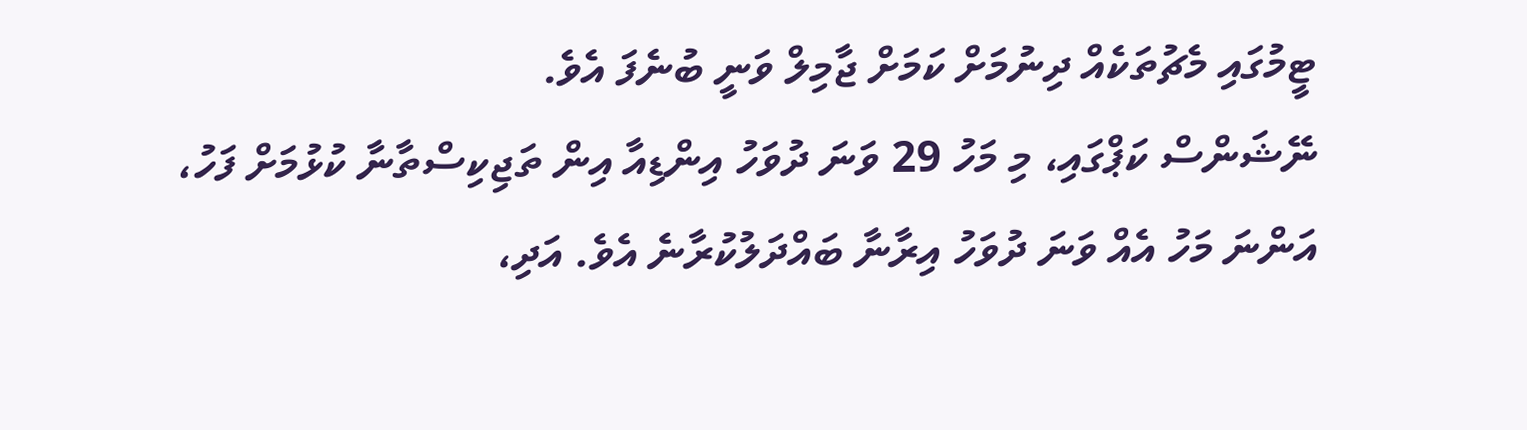ޓީމުގައި މެޗުތަކެއް ދިނުމަށް ކަމަށް ޖާމިލް ވަނީ ބުނެފަ އެވެ.
ނޭޝަންސް ކަޕްގައި، މި މަހު 29 ވަނަ ދުވަހު އިންޑިއާ އިން ތަޖިކިސްތާނާ ކުޅުމަށް ފަހު، އަންނަ މަހު އެއް ވަނަ ދުވަހު އިރާނާ ބައްދަލުކުރާނެ އެވެ. އަދި،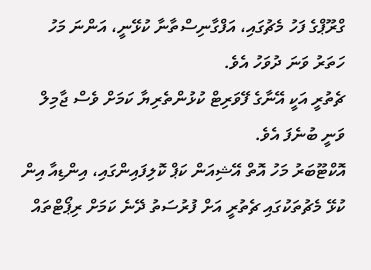ގްރޫޕްގެ ފަހު މެޗުގައި، އަފްގާނިސްތާނާ ކުޅޭނީ، އަންނަ މަހު ހަތަރު ވަނަ ދުވަހު އެވެ.
ޗެތުރީ އަކީ އޭނާގެ ފޭވަރިޓް ކުޅުންތެރިޔާ ކަމަށް ވެސް ޖާމިލް ވަނީ ބުނެފަ އެވެ.
އޮކްޓޫބަރު މަހު އޮތް އޭޝިއަން ކަޕް ކޮލިފައިންގައި، އިންޑިއާ އިން ކުޅޭ މެޗުތަކުގައި ޗެތުރީ އަށް ފުރުސަތު ދޭނެ ކަމަށް ރިޕޯޓްތައް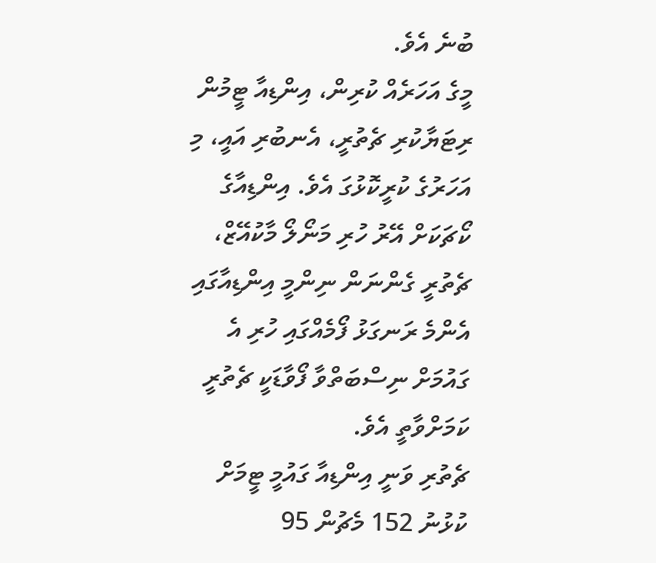ބުނެ އެވެ.
މީގެ އަހަރެއް ކުރިން، އިންޑިއާ ޓީމުން ރިޓަޔާކުރި ޗެތުރީ، އެނބުރި އައީ، މި އަހަރުގެ ކުރީކޮޅުގަ އެވެ. އިންޑިއާގެ ކޯޗަކަށް އޭރު ހުރި މަނޯލޯ މާކުއޭޒް، ޗެތުރީ ގެންނަން ނިންމީ އިންޑިއާގައި އެންމެ ރަނގަޅު ފޯމެއްގައި ހުރި އެ ގައުމަށް ނިސްބަތްވާ ފޯވާޑަކީ ޗެތުރީ ކަމަށްވާތީ އެވެ.
ޗެތުރި ވަނީ އިންޑިއާ ގައުމީ ޓީމަށް ކުޅުނު 152 މެޗުން 95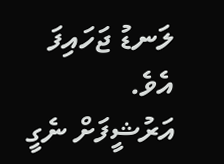ލަނޑު ޖަހައިފަ އެވެ.
އަރުޝީފަށް ނެގީ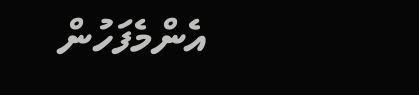އެންމެފަހުން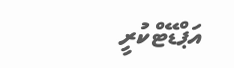އަޕްޑޭޓްކުރީ